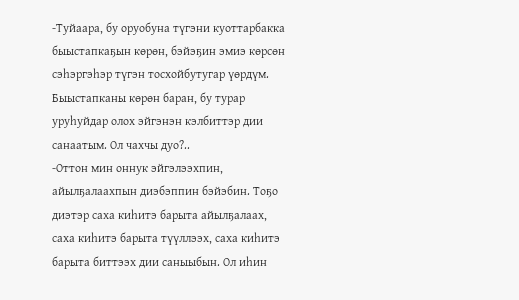-Туйаара, бу оруобуна түгэни куоттарбакка быыстапкаҕын көрөн, бэйэҕин эмиэ көрсөн сэһэргэһэр түгэн тосхойбутугар үөрдүм. Быыстапканы көрөн баран, бу турар уруһуйдар олох эйгэнэн кэлбиттэр дии санаатым. Ол чахчы дуо?..
-Оттон мин оннук эйгэлээхпин, айылҕалаахпын диэбэппин бэйэбин. Тоҕо диэтэр саха киһитэ барыта айылҕалаах, саха киһитэ барыта түүллээх, саха киһитэ барыта биттээх дии саныыбын. Ол иһин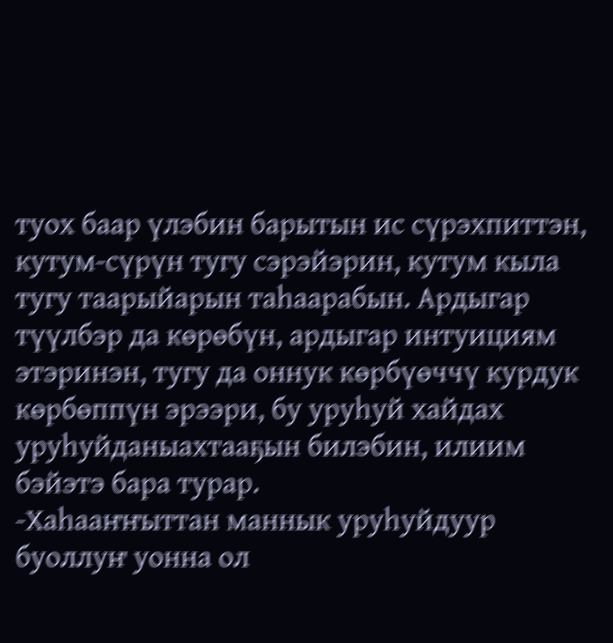туох баар үлэбин барытын ис сүрэхпиттэн, кутум-сүрүн тугу сэрэйэрин, кутум кыла тугу таарыйарын таһаарабын. Ардыгар түүлбэр да көрөбүн, ардыгар интуициям этэринэн, тугу да оннук көрбүөччү курдук көрбөппүн эрээри, бу уруһуй хайдах уруһуйданыахтааҕын билэбин, илиим бэйэтэ бара турар.
-Хаһааҥҥыттан маннык уруһуйдуур буоллуҥ уонна ол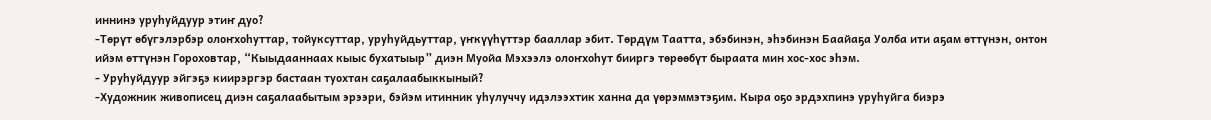иннинэ уруһуйдуур этиҥ дуо?
-Төрүт өбүгэлэрбэр олоҥхоһуттар, тойуксуттар, уруһуйдьуттар, үҥкүүһүттэр бааллар эбит. Төрдүм Таатта, эбэбинэн, эһэбинэн Баайаҕа Уолба ити аҕам өттүнэн, онтон ийэм өттүнэн Гороховтар, “Кыыдааннаах кыыс бухатыыр” диэн Муойа Мэхээлэ олоҥхоһут бииргэ төрөөбүт быраата мин хос-хос эһэм.
- Уруһуйдуур эйгэҕэ киирэргэр бастаан туохтан саҕалаабыккыный?
-Художник живописец диэн саҕалаабытым эрээри, бэйэм итинник уһулуччу идэлээхтик ханна да үөрэммэтэҕим. Кыра оҕо эрдэхпинэ уруһуйга биэрэ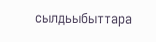сылдьыбыттара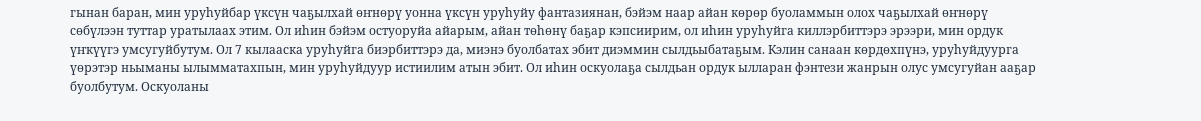гынан баран, мин уруһуйбар үксүн чаҕылхай өҥнөрү уонна үксүн уруһуйу фантазиянан, бэйэм наар айан көрөр буоламмын олох чаҕылхай өҥнөрү сөбүлээн туттар уратылаах этим. Ол иһин бэйэм остуоруйа айарым, айан төһөнү баҕар кэпсиирим, ол иһин уруһуйга киллэрбиттэрэ эрээри, мин ордук үҥкүүгэ умсугуйбутум. Ол 7 кылааска уруһуйга биэрбиттэрэ да, миэнэ буолбатах эбит диэммин сылдьыбатаҕым. Кэлин санаан көрдөхпүнэ, уруһуйдуурга үөрэтэр ньыманы ылымматахпын, мин уруһуйдуур истиилим атын эбит. Ол иһин оскуолаҕа сылдьан ордук ылларан фэнтези жанрын олус умсугуйан ааҕар буолбутум. Оскуоланы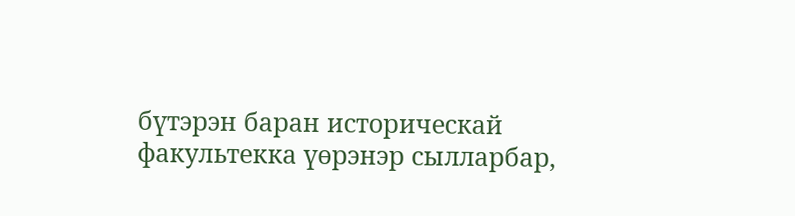бүтэрэн баран историческай факультекка үөрэнэр сылларбар,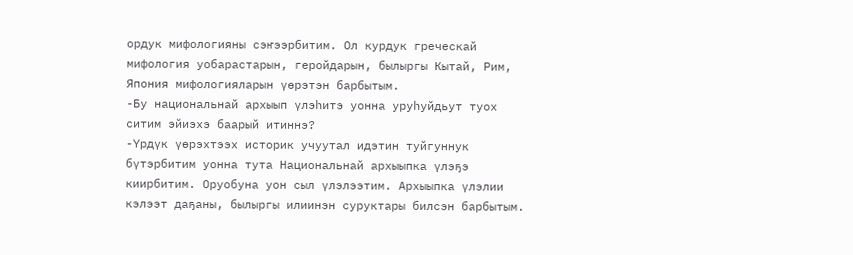ордук мифологияны сэҥээрбитим. Ол курдук греческай мифология уобарастарын, геройдарын, былыргы Кытай, Рим, Япония мифологияларын үөрэтэн барбытым.
-Бу национальнай архыып үлэһитэ уонна уруһуйдьут туох ситим эйиэхэ баарый итиннэ?
-Үрдүк үөрэхтээх историк учуутал идэтин туйгуннук бүтэрбитим уонна тута Национальнай архыыпка үлэҕэ киирбитим. Оруобуна уон сыл үлэлээтим. Архыыпка үлэлии кэлээт даҕаны, былыргы илиинэн суруктары билсэн барбытым.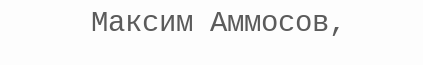Максим Аммосов,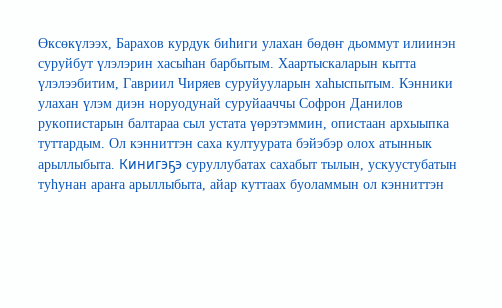Өксөкүлээх, Барахов курдук биһиги улахан бөдөҥ дьоммут илиинэн суруйбут үлэлэрин хасыһан барбытым. Хаартыскаларын кытта үлэлээбитим, Гавриил Чиряев суруйууларын хаһыспытым. Кэнники улахан үлэм диэн норуодунай суруйааччы Софрон Данилов рукопистарын балтараа сыл устата үөрэтэммин, опистаан архыыпка туттардым. Ол кэнниттэн саха култуурата бэйэбэр олох атыннык арыллыбыта. Кинигэҕэ суруллубатах сахабыт тылын, ускуустубатын туһунан араҥа арыллыбыта, айар куттаах буоламмын ол кэнниттэн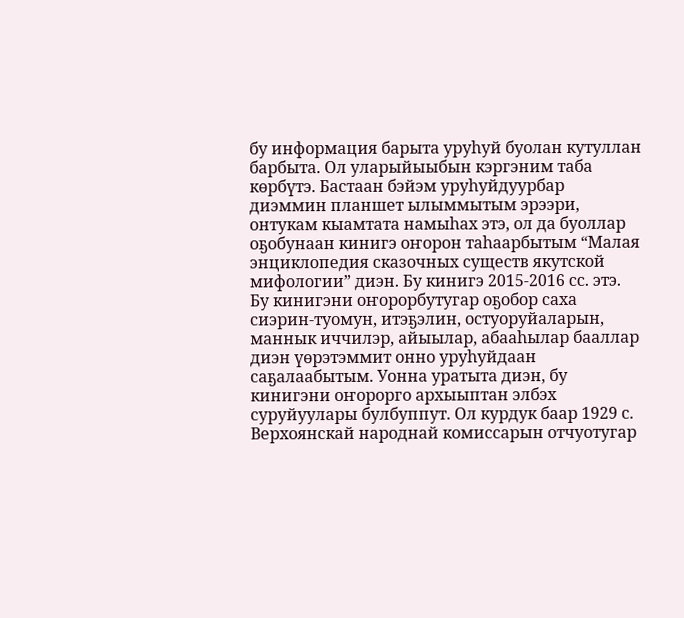бу информация барыта уруһуй буолан кутуллан барбыта. Ол уларыйыыбын кэргэним таба көрбүтэ. Бастаан бэйэм уруһуйдуурбар диэммин планшет ылыммытым эрээри, онтукам кыамтата намыһах этэ, ол да буоллар оҕобунаан кинигэ оҥорон таһаарбытым “Малая энциклопедия сказочных существ якутской мифологии” диэн. Бу кинигэ 2015-2016 сс. этэ. Бу кинигэни оҥорорбутугар оҕобор саха сиэрин-туомун, итэҕэлин, остуоруйаларын, маннык иччилэр, айыылар, абааһылар бааллар диэн үөрэтэммит онно уруһуйдаан саҕалаабытым. Уонна уратыта диэн, бу кинигэни оҥорорго архыыптан элбэх суруйуулары булбуппут. Ол курдук баар 1929 с. Верхоянскай народнай комиссарын отчуотугар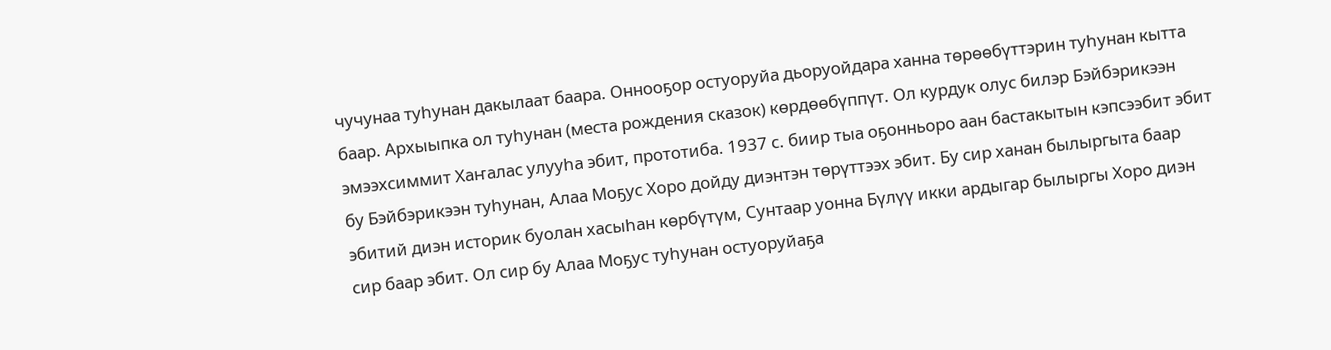чучунаа туһунан дакылаат баара. Оннооҕор остуоруйа дьоруойдара ханна төрөөбүттэрин туһунан кытта баар. Архыыпка ол туһунан (места рождения сказок) көрдөөбүппүт. Ол курдук олус билэр Бэйбэрикээн эмээхсиммит Хаҥалас улууһа эбит, прототиба. 1937 с. биир тыа оҕонньоро аан бастакытын кэпсээбит эбит бу Бэйбэрикээн туһунан, Алаа Моҕус Хоро дойду диэнтэн төрүттээх эбит. Бу сир ханан былыргыта баар эбитий диэн историк буолан хасыһан көрбүтүм, Сунтаар уонна Бүлүү икки ардыгар былыргы Хоро диэн сир баар эбит. Ол сир бу Алаа Моҕус туһунан остуоруйаҕа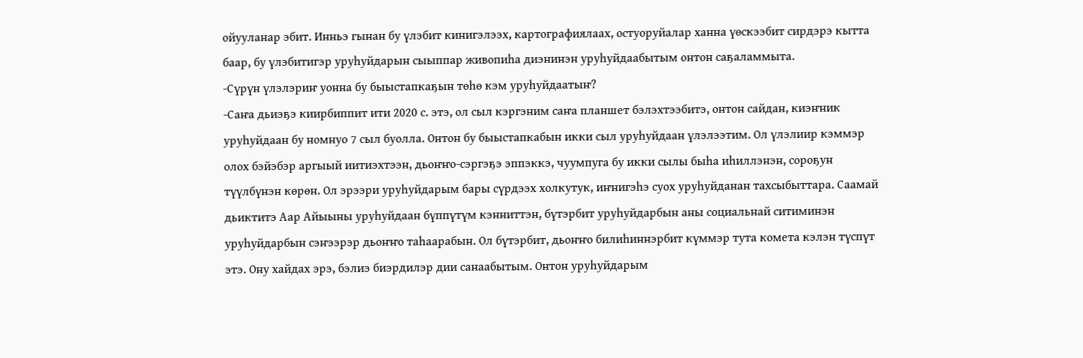ойууланар эбит. Инньэ гынан бу үлэбит кинигэлээх, картографиялаах, остуоруйалар ханна үөскээбит сирдэрэ кытта баар, бу үлэбитигэр уруһуйдарын сыыппар живопиһа диэнинэн уруһуйдаабытым онтон саҕаламмыта.
-Сүрүн үлэлэриҥ уонна бу быыстапкаҕын төһө кэм уруһуйдаатыҥ?
-Саҥа дьиэҕэ киирбиппит ити 2020 с. этэ, ол сыл кэргэним саҥа планшет бэлэхтээбитэ, онтон сайдан, киэҥник уруһуйдаан бу номнуо 7 сыл буолла. Онтон бу быыстапкабын икки сыл уруһуйдаан үлэлээтим. Ол үлэлиир кэммэр олох бэйэбэр аргыый иитиэхтээн, дьоҥҥо-сэргэҕэ эппэккэ, чуумпуга бу икки сылы быһа иһиллэнэн, сороҕун түүлбүнэн көрөн. Ол эрээри уруһуйдарым бары сүрдээх холкутук, иҥнигэһэ суох уруһуйданан тахсыбыттара. Саамай дьиктитэ Аар Айыыны уруһуйдаан бүппүтүм кэнниттэн, бүтэрбит уруһуйдарбын аны социальнай ситиминэн уруһуйдарбын сэҥээрэр дьоҥҥо таһаарабын. Ол бүтэрбит, дьоҥҥо билиһиннэрбит күммэр тута комета кэлэн түспүт этэ. Ону хайдах эрэ, бэлиэ биэрдилэр дии санаабытым. Онтон уруһуйдарым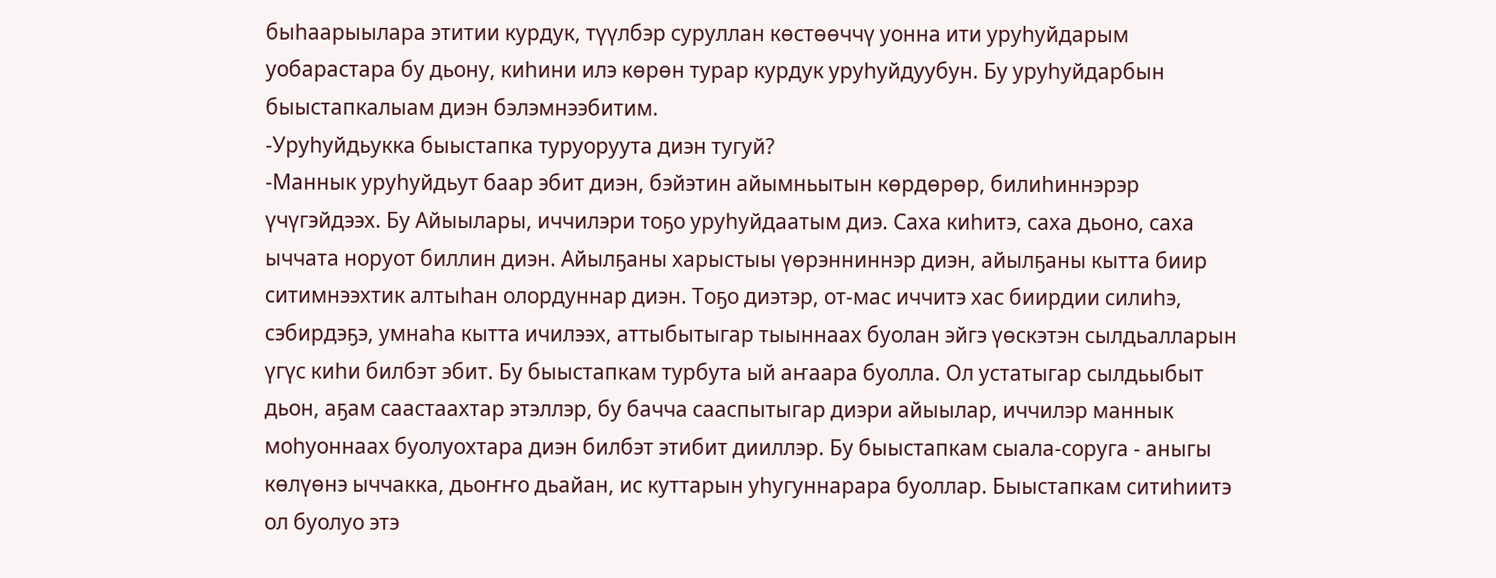быһаарыылара этитии курдук, түүлбэр суруллан көстөөччү уонна ити уруһуйдарым уобарастара бу дьону, киһини илэ көрөн турар курдук уруһуйдуубун. Бу уруһуйдарбын быыстапкалыам диэн бэлэмнээбитим.
-Уруһуйдьукка быыстапка туруоруута диэн тугуй?
-Маннык уруһуйдьут баар эбит диэн, бэйэтин айымньытын көрдөрөр, билиһиннэрэр үчүгэйдээх. Бу Айыылары, иччилэри тоҕо уруһуйдаатым диэ. Саха киһитэ, саха дьоно, саха ыччата норуот биллин диэн. Айылҕаны харыстыы үөрэнниннэр диэн, айылҕаны кытта биир ситимнээхтик алтыһан олордуннар диэн. Тоҕо диэтэр, от-мас иччитэ хас биирдии силиһэ, сэбирдэҕэ, умнаһа кытта ичилээх, аттыбытыгар тыыннаах буолан эйгэ үөскэтэн сылдьалларын үгүс киһи билбэт эбит. Бу быыстапкам турбута ый аҥаара буолла. Ол устатыгар сылдьыбыт дьон, аҕам саастаахтар этэллэр, бу бачча сааспытыгар диэри айыылар, иччилэр маннык моһуоннаах буолуохтара диэн билбэт этибит дииллэр. Бу быыстапкам сыала-соруга - аныгы көлүөнэ ыччакка, дьоҥҥо дьайан, ис куттарын уһугуннарара буоллар. Быыстапкам ситиһиитэ ол буолуо этэ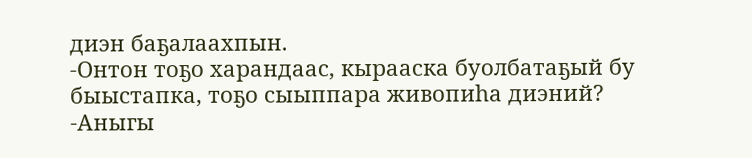диэн баҕалаахпын.
-Онтон тоҕо харандаас, кырааска буолбатаҕый бу быыстапка, тоҕо сыыппара живопиһа диэний?
-Аныгы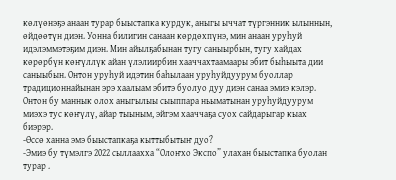көлүөнэҕэ анаан турар быыстапка курдук, аныгы ыччат түргэнник ылыннын, өйдөөтүн диэн. Уонна билигин санаан көрдөхпүнэ, мин анаан уруһуй идэлэммэтэҕим диэн. Мин айылҕабынан тугу саныырбын, тугу хайдах көрөрбүн көҥүллүк айан үлэлиирбин хааччахтаамаары эбит быһыыта дии саныыбын. Онтон уруһуй идэтин баһылаан уруһуйдуурум буоллар традиционнайынан эрэ хаалыам эбитэ буолуо дуу диэн санаа эмиэ кэлэр. Онтон бу маннык олох аныгылыы сыыппара ньыматынан уруһуйдуурум миэхэ тус көҥүлү, айар тыыным, эйгэм хааччаҕа суох сайдарыгар кыах биэрэр.
-Өссө ханна эмэ быыстапкаҕа кыттыбытыҥ дуо?
-Эмиэ бу түмэлгэ 2022 сыллаахха “Олоҥхо Экспо” улахан быыстапка буолан турар .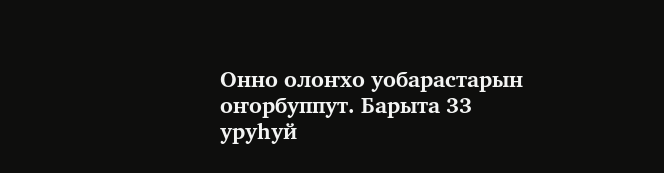Онно олоҥхо уобарастарын оҥорбуппут. Барыта 33 уруһуй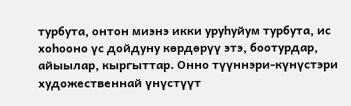турбута, онтон миэнэ икки уруһуйум турбута, ис хоһооно үс дойдуну көрдөрүү этэ, боотурдар, айыылар, кыргыттар. Онно түүннэри-күнүстэри художественнай үнүстүүт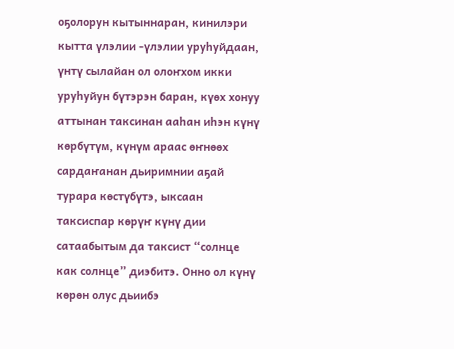оҕолорун кытыннаран, кинилэри кытта үлэлии -үлэлии уруһуйдаан, үнтү сылайан ол олоҥхом икки уруһуйун бүтэрэн баран, күөх хонуу аттынан таксинан ааһан иһэн күнү көрбүтүм, күнүм араас өҥнөөх сардаҥанан дьиримнии аҕай турара көстүбүтэ, ыксаан таксиспар көрүҥ күнү дии сатаабытым да таксист “солнце как солнце” диэбитэ. Онно ол күнү көрөн олус дьиибэ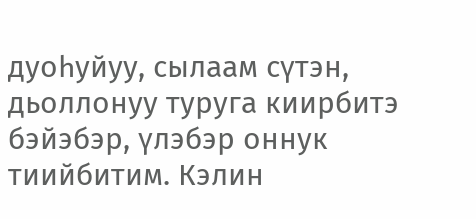дуоһуйуу, сылаам сүтэн, дьоллонуу туруга киирбитэ бэйэбэр, үлэбэр оннук тиийбитим. Кэлин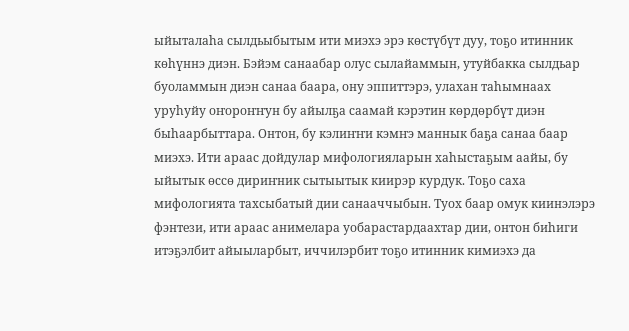ыйыталаһа сылдьыбытым ити миэхэ эрэ көстүбүт дуу, тоҕо итинник көһүннэ диэн. Бэйэм санаабар олус сылайаммын, утуйбакка сылдьар буоламмын диэн санаа баара, ону эппиттэрэ, улахан таһымнаах уруһуйу оҥороҥҥун бу айылҕа саамай кэрэтин көрдөрбүт диэн быһаарбыттара. Онтон, бу кэлиҥҥи кэмҥэ маннык баҕа санаа баар миэхэ. Ити араас дойдулар мифологияларын хаһыстаҕым аайы, бу ыйытык өссө дириҥник сытыытык киирэр курдук. Тоҕо саха мифологията тахсыбатый дии санааччыбын. Туох баар омук киинэлэрэ фэнтези, ити араас анимелара уобарастардаахтар дии, онтон биһиги итэҕэлбит айыыларбыт, иччилэрбит тоҕо итинник кимиэхэ да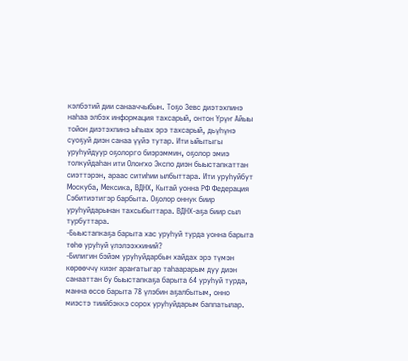кэлбэтий дии санааччыбын. Тоҕо Зевс диэтэхпинэ наһаа элбэх информация тахсарый, онтон Үрүҥ Айыы тойон диэтэхпинэ ыһыах эрэ тахсарый, дьүһүнэ суоҕуй диэн санаа үүйэ тутар. Ити ыйытыгы уруһуйдуур оҕолорго биэрэммин, оҕолор эмиэ толкуйдаһан ити Олоҥхо Экспо диэн быыстапкаттан сиэттэрэн, араас ситиһии ылбыттара. Ити уруһуйбут Москуба, Мексика, ВДНХ, Кытай уонна РФ Федерация Сэбитиэтигэр барбыта. Оҕолор оннук биир уруһуйдарынан тахсыбыттара. ВДНХ-аҕа биир сыл турбуттара.
-Быыстапкаҕа барыта хас уруһуй турда уонна барыта төһө уруһуй үлэлээххиний?
-Билигин бэйэм уруһуйдарбын хайдах эрэ түмэн көрөөччү киэҥ араҥатыгар таһаарарым дуу диэн санааттан бу быыстапкаҕа барыта 64 уруһуй турда, манна өссө барыта 78 үлэбин аҕалбытым, онно миэстэ тиийбэккэ сорох уруһуйдарым баппатылар.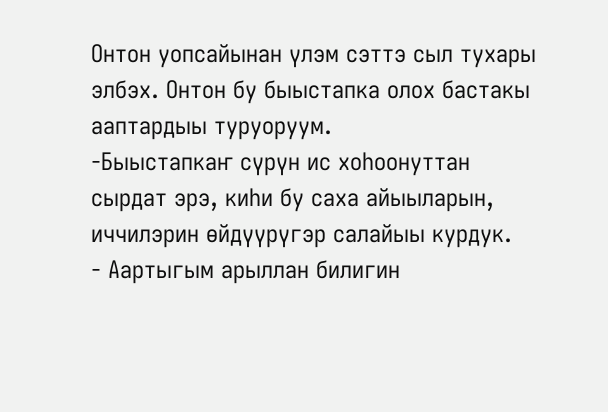Онтон уопсайынан үлэм сэттэ сыл тухары элбэх. Онтон бу быыстапка олох бастакы ааптардыы туруоруум.
-Быыстапкаҥ сүрүн ис хоһоонуттан сырдат эрэ, киһи бу саха айыыларын, иччилэрин өйдүүрүгэр салайыы курдук.
- Аартыгым арыллан билигин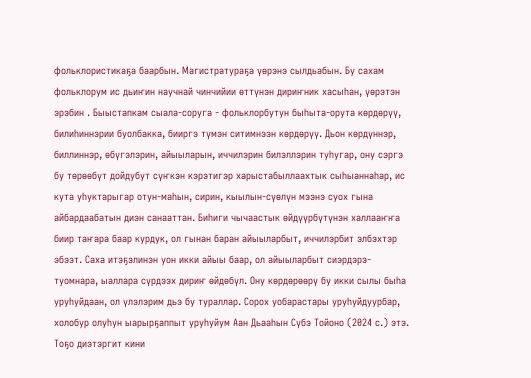фольклористикаҕа баарбын. Магистратураҕа үөрэнэ сылдьабын. Бу сахам фольклорум ис дьиҥин научнай чинчийии өттүнэн дириҥник хасыһан, үөрэтэн эрэбин . Быыстапкам сыала-соруга - фольклорбутун быһыта-орута көрдөрүү, билиһиннэрии буолбакка, бииргэ түмэн ситимнээн көрдөрүү. Дьон көрдүннэр, биллиннэр, өбүгэлэрин, айыыларын, иччилэрин билэллэрин туһугар, ону сэргэ бу төрөөбүт дойдубут сүҥкэн кэрэтигэр харыстабыллаахтык сыһыаннаһар, ис кута уһуктарыгар отун-маһын, сирин, кыылын-сүөлүн мээнэ суох гына айбардаабатын диэн санааттан. Биһиги чычаастык өйдүүрбүтүнэн халлааҥҥа биир таҥара баар курдук, ол гынан баран айыыларбыт, иччилэрбит элбэхтэр эбээт. Саха итэҕэлинэн уон икки айыы баар, ол айыыларбыт сиэрдэрэ-туомнара, ыаллара сүрдээх дириҥ өйдөбүл. Ону көрдөрөөрү бу икки сылы быһа уруһуйдаан, ол үлэлэрим дьэ бу тураллар. Сорох уобарастары уруһуйдуурбар, холобур олуһун ыарырҕаппыт уруһуйум Аан Дьааһын Сүбэ Тойоно (2024 с.) этэ. Тоҕо диэтэргит кини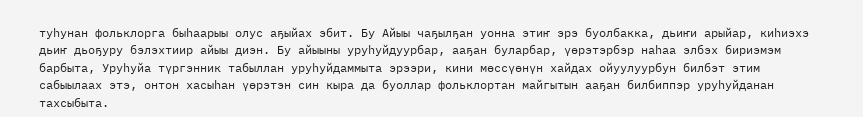туһунан фольклорга быһаарыы олус аҕыйах эбит. Бу Айыы чаҕылҕан уонна этиҥ эрэ буолбакка, дьиҥи арыйар, киһиэхэ дьиҥ дьоҕуру бэлэхтиир айыы диэн. Бу айыыны уруһуйдуурбар, ааҕан буларбар, үөрэтэрбэр наһаа элбэх бириэмэм барбыта, Уруһуйа түргэнник табыллан уруһуйдаммыта эрээри, кини мөссүөнүн хайдах ойуулуурбун билбэт этим сабыылаах этэ, онтон хасыһан үөрэтэн син кыра да буоллар фольклортан майгытын ааҕан билбиппэр уруһуйданан тахсыбыта.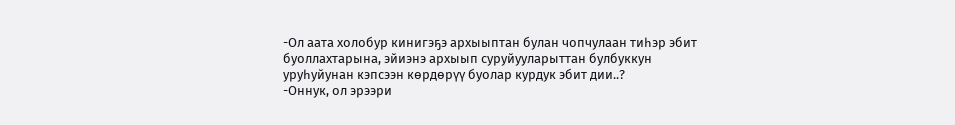-Ол аата холобур кинигэҕэ архыыптан булан чопчулаан тиһэр эбит буоллахтарына, эйиэнэ архыып суруйууларыттан булбуккун уруһуйунан кэпсээн көрдөрүү буолар курдук эбит дии..?
-Оннук, ол эрээри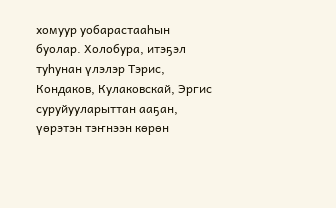хомуур уобарастааһын буолар. Холобура, итэҕэл туһунан үлэлэр Тэрис, Кондаков, Кулаковскай, Эргис суруйууларыттан ааҕан, үөрэтэн тэҥнээн көрөн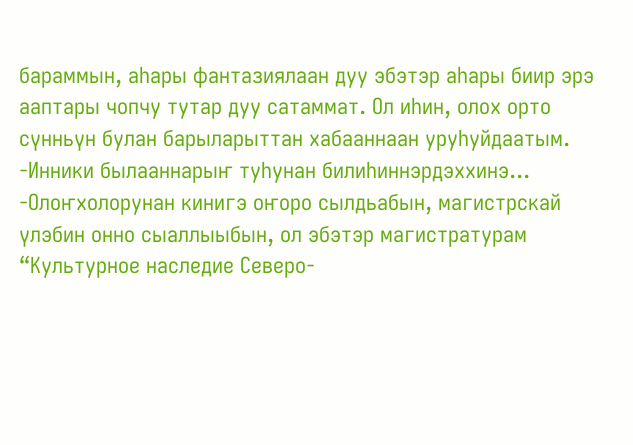бараммын, аһары фантазиялаан дуу эбэтэр аһары биир эрэ ааптары чопчу тутар дуу сатаммат. Ол иһин, олох орто сүнньүн булан барыларыттан хабааннаан уруһуйдаатым.
-Инники былааннарыҥ туһунан билиһиннэрдэххинэ...
-Олоҥхолорунан кинигэ оҥоро сылдьабын, магистрскай үлэбин онно сыаллыыбын, ол эбэтэр магистратурам “Культурное наследие Северо-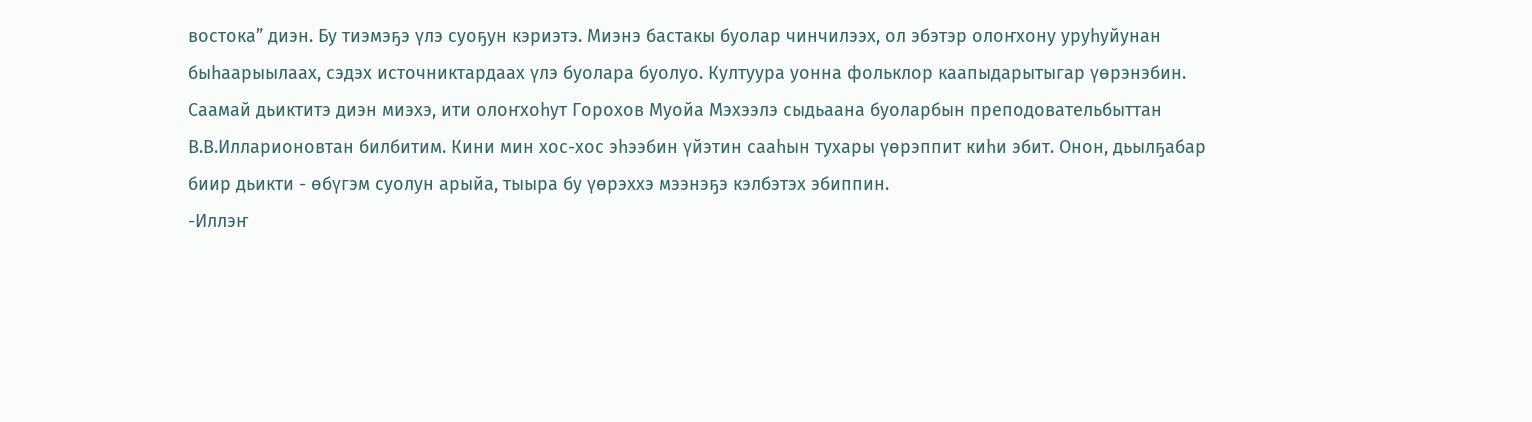востока” диэн. Бу тиэмэҕэ үлэ суоҕун кэриэтэ. Миэнэ бастакы буолар чинчилээх, ол эбэтэр олоҥхону уруһуйунан быһаарыылаах, сэдэх источниктардаах үлэ буолара буолуо. Култуура уонна фольклор каапыдарытыгар үөрэнэбин. Саамай дьиктитэ диэн миэхэ, ити олоҥхоһут Горохов Муойа Мэхээлэ сыдьаана буоларбын преподовательбыттан В.В.Илларионовтан билбитим. Кини мин хос-хос эһээбин үйэтин сааһын тухары үөрэппит киһи эбит. Онон, дьылҕабар биир дьикти - өбүгэм суолун арыйа, тыыра бу үөрэххэ мээнэҕэ кэлбэтэх эбиппин.
-Иллэҥ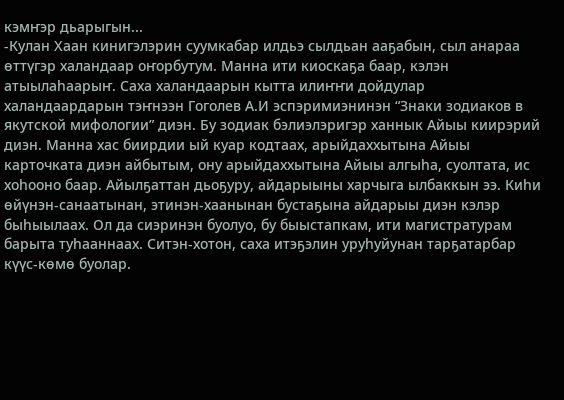кэмҥэр дьарыгын...
-Кулан Хаан кинигэлэрин суумкабар илдьэ сылдьан ааҕабын, сыл анараа өттүгэр халандаар оҥорбутум. Манна ити киоскаҕа баар, кэлэн атыылаһаарыҥ. Саха халандаарын кытта илиҥҥи дойдулар халандаардарын тэҥнээн Гоголев А.И эспэримиэнинэн “Знаки зодиаков в якутской мифологии” диэн. Бу зодиак бэлиэлэригэр ханнык Айыы киирэрий диэн. Манна хас биирдии ый куар кодтаах, арыйдаххытына Айыы карточката диэн айбытым, ону арыйдаххытына Айыы алгыһа, суолтата, ис хоһооно баар. Айылҕаттан дьоҕуру, айдарыыны харчыга ылбаккын ээ. Киһи өйүнэн-санаатынан, этинэн-хаанынан бустаҕына айдарыы диэн кэлэр быһыылаах. Ол да сиэринэн буолуо, бу быыстапкам, ити магистратурам барыта туһааннаах. Ситэн-хотон, саха итэҕэлин уруһуйунан тарҕатарбар күүс-көмө буолар.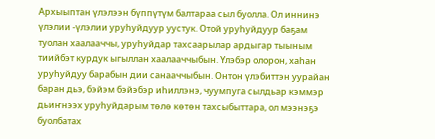Архыыптан үлэлээн бүппүтүм балтараа сыл буолла. Ол иннинэ үлэлии -үлэлии уруһуйдуур уустук. Отой уруһуйдуур баҕам туолан хаалааччы, уруһуйдар тахсаарылар ардыгар тыыным тиийбэт курдук ыгыллан хаалааччыбын. Үлэбэр олорон, хаһан уруһуйдуу барабын дии санааччыбын. Онтон үлэбиттэн уурайан баран дьэ, бэйэм бэйэбэр иһиллэнэ, чуумпуга сылдьар кэммэр дьиҥнээх уруһуйдарым төлө көтөн тахсыбыттара, ол мээнэҕэ буолбатах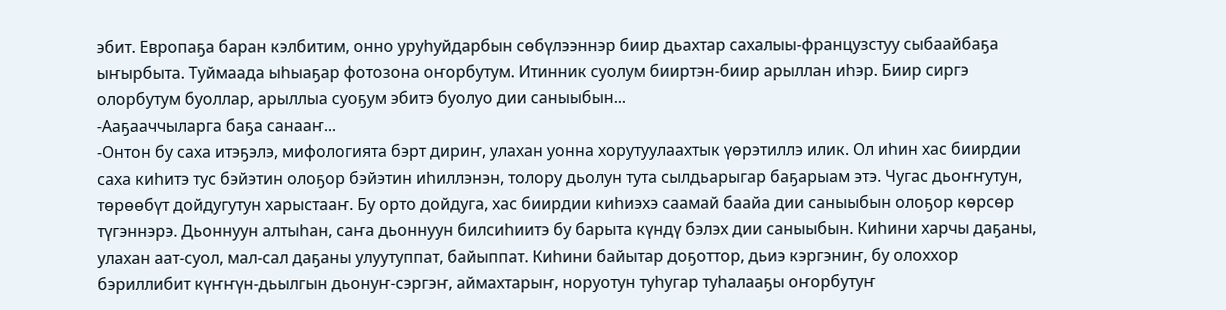эбит. Европаҕа баран кэлбитим, онно уруһуйдарбын сөбүлээннэр биир дьахтар сахалыы-французстуу сыбаайбаҕа ыҥырбыта. Туймаада ыһыаҕар фотозона оҥорбутум. Итинник суолум бииртэн-биир арыллан иһэр. Биир сиргэ олорбутум буоллар, арыллыа суоҕум эбитэ буолуо дии саныыбын...
-Ааҕааччыларга баҕа санааҥ...
-Онтон бу саха итэҕэлэ, мифологията бэрт дириҥ, улахан уонна хорутуулаахтык үөрэтиллэ илик. Ол иһин хас биирдии саха киһитэ тус бэйэтин олоҕор бэйэтин иһиллэнэн, толору дьолун тута сылдьарыгар баҕарыам этэ. Чугас дьоҥҥутун, төрөөбүт дойдугутун харыстааҥ. Бу орто дойдуга, хас биирдии киһиэхэ саамай баайа дии саныыбын олоҕор көрсөр түгэннэрэ. Дьоннуун алтыһан, саҥа дьоннуун билсиһиитэ бу барыта күндү бэлэх дии саныыбын. Киһини харчы даҕаны, улахан аат-суол, мал-сал даҕаны улуутуппат, байыппат. Киһини байытар доҕоттор, дьиэ кэргэниҥ, бу олоххор бэриллибит күҥҥүн-дьылгын дьонуҥ-сэргэҥ, аймахтарыҥ, норуотун туһугар туһалааҕы оҥорбутуҥ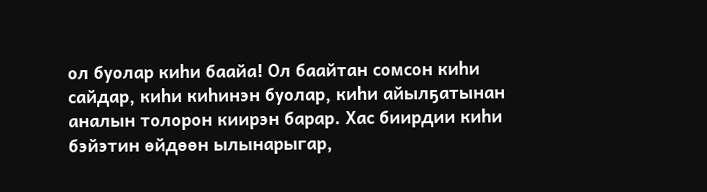ол буолар киһи баайа! Ол баайтан сомсон киһи сайдар, киһи киһинэн буолар, киһи айылҕатынан аналын толорон киирэн барар. Хас биирдии киһи бэйэтин өйдөөн ылынарыгар,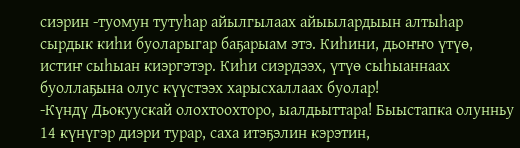сиэрин -туомун тутуһар айылгылаах айыылардыын алтыһар сырдык киһи буоларыгар баҕарыам этэ. Киһини, дьоҥҥо үтүө, истиҥ сыһыан киэргэтэр. Киһи сиэрдээх, үтүө сыһыаннаах буоллаҕына олус күүстээх харысхаллаах буолар!
-Күндү Дьокуускай олохтоохторо, ыалдьыттара! Быыстапка олунньу 14 күнүгэр диэри турар, саха итэҕэлин кэрэтин,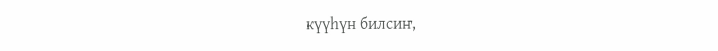күүһүн билсиҥ,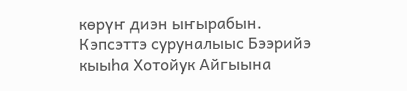көрүҥ диэн ыҥырабын.
Кэпсэттэ суруналыыс Бээрийэ кыыһа Хотойук Айгыына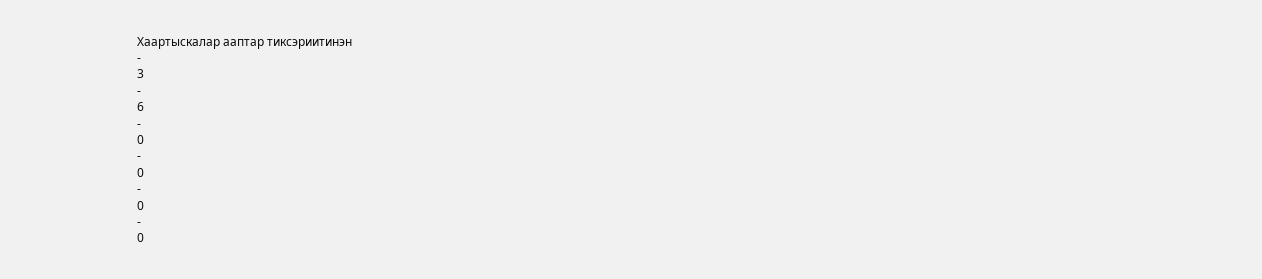Хаартыскалар ааптар тиксэриитинэн
-
3
-
6
-
0
-
0
-
0
-
0